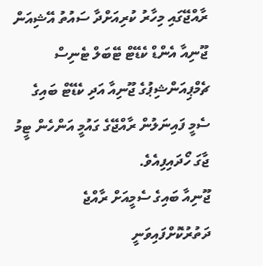ރާއްޖޭގައި މިހާރު ކުރިއަށްދާ ސައުތު އޭޝިއަން ޖޫނިއާ އެންޑް ކެޑޭޓް ޓޭބަލް ޓެނިސް ޗެމްޕިއަންޝިޕުގެ ޖޫނިއާ އަދި ކެޑޭޓް ބައިގެ ސެމީ ފައިނަލުން ރާއްޖޭގެ ގައުމީ އަންހެން ޓީމު ޖާގަ ހޯދައިފިއެވެ.
ޖޫނިއާ ބައިގެ ސެމީއަށް ރާއްޖެ ދަތުރުކޮށްފައިވަނީ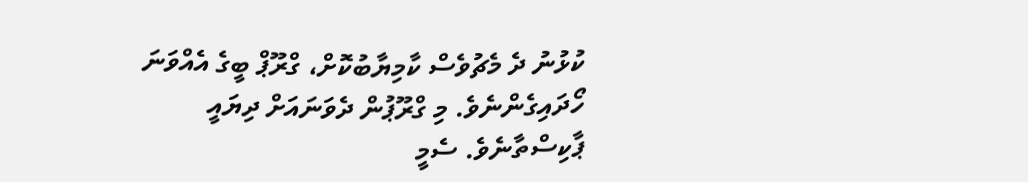ކުޅުނު ދެ މެޗުވެސް ކާމިޔާބުކޮށް، ގްރޫޕް ބީގެ އެއްވަނަ ހޯދައިގެންނެވެ. މި ގްރޫޕުން ދެވަނައަށް ދިޔައީ ޕާކިސްތާނެވެ. ސެމީ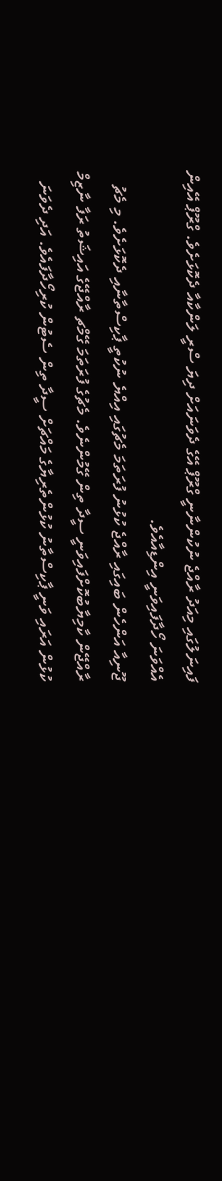ފައިނަލުގައި މިއަދު ރާއްޖެ ނުކުންނާނީ ގްރޫޕް އޭގެ ދެވަނައަށް ދިޔަ ސްރީ ލަންކާއާ ދެކޮޅަށެވެ. ގްރޫޕް އޭއިން އެއްވަނަ ހޯދާފައިވަނީ އިންޑިއާއެވެ.
ޖޫނިއާ އަންހެން ބައިގައި ރާއްޖެ ކުޅުނު ފުރަތަމަ މެޗުގައި އިއްޔެ ނުކުތީ ޕާކިސްތާނާއި ދެކޮޅަށެވެ. މި މެޗު ރާއްޖޭން ކާމިޔާބުކޮށްފައިވަނީ ސީދާ ތިން ގޭމުންނެވެ. މެޗުގެ ފުރަތަމަ ގޭމްޗ ރާއްޖޭގެ އައިޝަތު ރަފާ ނާޒިމް ކުޅުން އަރައި ވަނީ ޕާކިސްތާނު ކުޅުންތެރިޔާގެ މައްޗަށް ސީދާ ތިން ސެޓުން ކުރިހޯދާފައެވެ. އަދި ދެވަނަ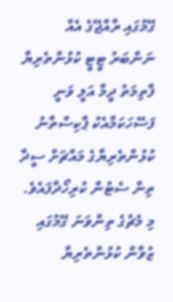ގޭމުގައި ރާއްޖޭގެ އެއް ނަންބަރު ޓީޓީ ކުޅުންތެރިޔާ ފާތިމަތު ދީމާ އަލީ ވަނީ ފަސޭހަކަމާއެކު ޕާކިސްތާނު ކުޅުންތެރިޔާގެ މައްޗަށް ސީދާ ތިން ސެޓުން ކުރިހޯދާފައެވެ.
މި މެޗުގެ ތިންވަނަ ގޭމުގައި ޒުވާން ކުޅުންތެރިޔާ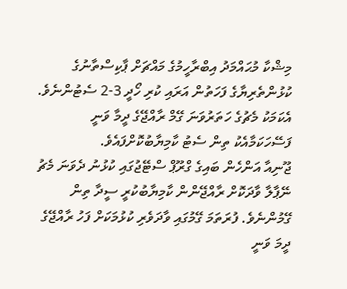މިޝްކާ މުޙައްމަދު އިބްރާހީމުގެ މައްޗަށް ޕާކިސްތާނުގެ ކުޅުންތެރިޔާގެ ފަހަތުން އަރައި ކުރި ހޯދީ 3-2 ސެޓުންނެވެ. އެކަމަކު މެޗުގެ ހަތަރުވަނަ ގޭމް ރާއްޖޭގެ ދީމާ ވަނީ ފަސޭހަކަމާއެކު ތިން ސެޓު ކާމިޔާބުކޮށްފައެވެ.
ޖޫނިއާ އަންހެން ބައިގެ ގްރޫޕް ސްޓޭޖުގައި ކުޅުނު ދެވަނަ މެޗު ނޭޕާލާ ވާދަކޮށް ރާއްޖޭންން ކާމިޔާބުކުރީ ސީދާ ތިން ގޭމުންނެވެ. ފުރަތަމަ ގޭމުގައި ވާދަވެރި ކުޅުމަކަށް ފަހު ރާއްޖޭގެ ދީމަ ވަނީ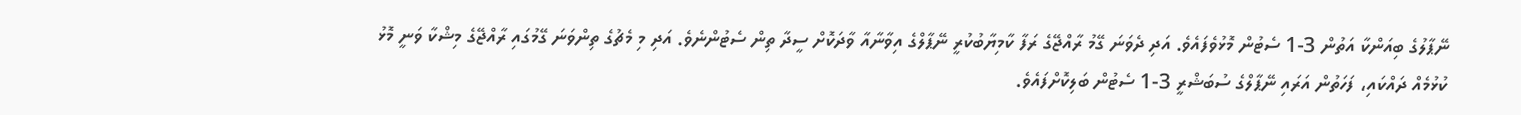ނޭޕާލުގެ ބިއަންކާ އަތުން 3-1 ސެޓުން މޮޅުވެފައެވެ. އަދި ދެވަނަ ގޭމު ރާއްޖޭގެ ރަފާ ކާމިޔާބުކުރީ ނޭޕާލްގެ އިވާނާއާ ވާދަކޮށް ސީދާ ތިން ސެޓުންނެވެ. އަދި މި މެޗުގެ ތިންވަނަ ގޭމުގައި ރާއްޖޭގެ މިޝްކާ ވަނީ މޮޅު ކުޅުމެއް ދައްކައި، ފަހަތުން އަރައި ނޭޕާލްގެ ސުބަޝްރީ 3-1 ސެޓުން ބަލިކޮށްފައެވެ.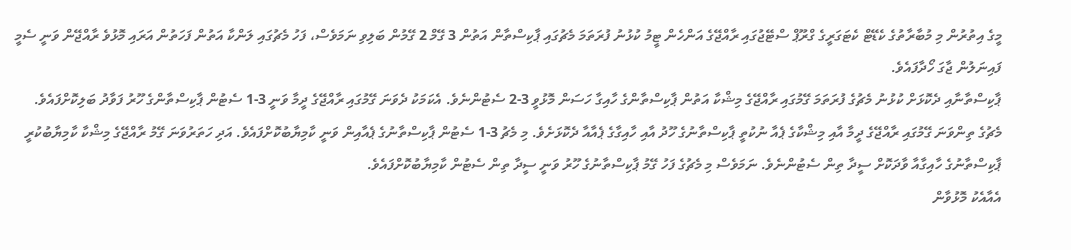މީގެ އިތުރުން މި މުބާރާތުގެ ކެޑޭޓް ކެޓަގަރީގެ ގްރޫޕް ސްޓޭޖުގައި ރާއްޖޭގެ އަންހެން ޓީމު ކުޅުނު ފުރަތަމަ މެޗުގައި ޕާކިސްތާން އަތުން 3 ގޭމް 2 ގޭމުން ބަލިވި ނަމަވެސް، ފަހު މެޗުގައި ލަންކާ އަތުން ފަހަތުން އަރައި މޮޅުވެ ރާއްޖޭން ވަނީ ސެމީ ފައިނަލުން ޖާގަ ހޯދާފައެވެ.
ޕާކިސްތާނާއި ދެކޮޅަށް ކުޅުނު މެޗުގެ ފުރަތަމަ ގޭމުގައި ރާއްޖޭގެ މިޝްކާ އަތުން ޕާކިސްތާންގެ ހާއިގާ ހަސަން މޮޅުވީ 3-2 ސެޓުންނެވެ. އެކަމަކު ދެވަނަ ގޭމުގައި ރާއްޖޭގެ ދީމާ ވަނީ 3-1 ސެޓުން ޕާކިސްތާންގެ ހޫރު ފަވާދު ބަލިކޮށްފައެވެ.
މެޗުގެ ތިންވަނަ ގޭމުގައި ރާއްޖޭގެ ދީމާ އާއި މިޝްކާގެ ޕެއާ ނުކުތީ ޕާކިސްތާނުގެ ހޫދު އާއި ހާއިގާގެ ޕެއާއާ ދެކޮޅަށެވެ. މި މެޗު 3-1 ސެޓުން ޕާކިސްތާނުގެ ޕެއާއިން ވަނީ ކާމިޔާބުކޮށްފައެވެ. އަދި ހަތަރުވަނަ ގޭމު ރާއްޖޭގެ މިޝްކާ ކާމިޔާބުކުރީ ޕާކިސްތާނުގެ ހާއިގާއާ ވާދަކޮށް ސީދާ ތިން ސެޓުންނެވެ. ނަމަވެސް މި މެޗުގެ ފަހު ގޭމު ޕާކިސްތާނުގެ ހޫރު ވަނީ ސީދާ ތިން ސެޓުން ކާމިޔާބުކޮށްފައެވެ.
އެއާއެކު މޮޅުވާން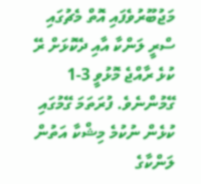މަޖުބޫރުވެފައި އޮތް މެޗުގައި ސްރީ ލަންކާ އާއި ދެކޮޅަށް ރޭ ކުޅެ ރާއްޖެ މޮޅުވީ 3-1 ގޭމުންނެވެ. ފުރަތަމަ ގޭމުގައި ކުޅެން ނުކުމެ މިޝްކާ އަތުން ލަންކާގެ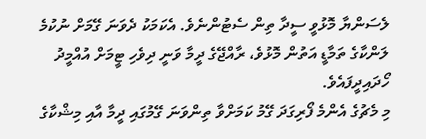ލެސަންޔާ މޮޅުވީ ސީދާ ތިން ސެޓުންނެވެ. އެކަމަކު ދެވަނަ ގޭމަށް ނުކުމެ ލަންކާގެ ތަމާޑީ އަތުން މޮޅުވެ، ރާއްޖޭގެ ދީމާ ވަނީ ދިވެހި ޓީމަށް އުއްމީދު ހޯދައިދީފައެވެ.
މި މެޗުގެ އެންމެ ފޯރިގަދަ ގޭމު ކަމަށްވާ ތިންވަނަ ގޭމުގައި ދީމާ އާއި މިޝްކާގެ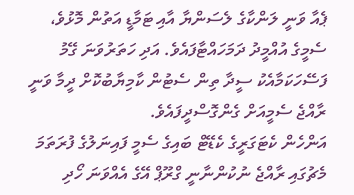ޕެއާ ވަނީ ލަންކާގެ ލެސަންޔާ އާއި ޓަމާޑީ އަތުން މޮޅުވެ، ސެމީގެ އުއްމީދު ދަމަހައްޓާފައެވެ. އަދި ހަތަރުވަނަ ގޭމު ފަސޭހަކަމާއެކު ސީދާ ތިން ސެޓުން ކާމިޔާބުކޮށް ދީމާ ވަނީ ރާއްޖެ ސެމީއަށް ގެންގޮސްދީފައެވެ.
އަންހެން ކެޓަގަރީގެ ކެޑޭޓް ބައިގެ ސެމީ ފައިނަލުގެ ފުރަތަމަ މެޗުގައި ރާއްޖެ ނުކުންނާނީ ގްރޫޕް އޭގެ އެއްވަނަ ހޯދި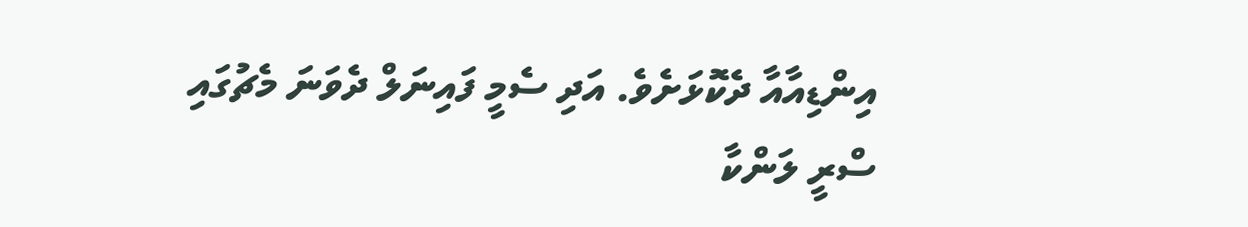އިންޑިއާއާ ދެކޮޅަށެވެ. އަދި ސެމީ ފައިނަލް ދެވަނަ މެޗުގައި ސްރީ ލަންކާ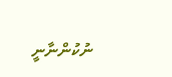ނުކުންނާނީ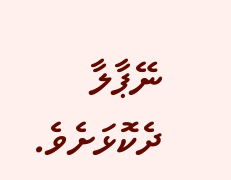ނޭޕާލާ ދެކޮޅަށެވެ.